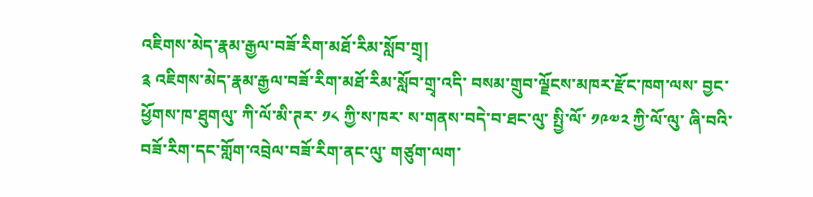འཇིགས་མེད་རྣམ་རྒྱལ་བཟོ་རིག་མཐོ་རིམ་སློབ་གྲྭ།
༉ འཇིགས་མེད་རྣམ་རྒྱལ་བཟོ་རིག་མཐོ་རིམ་སློབ་གྲྭ་འདི་ བསམ་གྲུབ་ལྗོངས་མཁར་རྫོང་ཁག་ལས་ བྱང་ཕྱོགས་ཁ་ཐུགལུ་ ཀི་ལོ་མི་ཊར་ ༡༨ ཀྱི་ས་ཁར་ ས་གནས་བདེ་བ་ཐང་ལུ་ སྤྱི་ལོ་ ༡༩༧༢ ཀྱི་ལོ་ལུ་ ཞི་བའི་བཟོ་རིག་དང་གློག་འབྲེལ་བཟོ་རིག་ནང་ལུ་ གཙུག་ལག་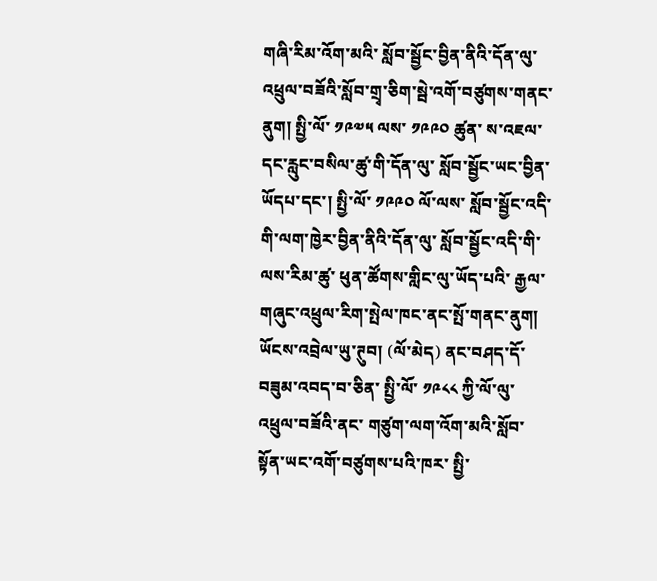གཞི་རིམ་འོག་མའི་ སློབ་སྦྱོང་བྱིན་ནིའི་དོན་ལུ་ འཕྲུལ་བཟོའི་སློབ་གྲྭ་ཅིག་སྦེ་འགོ་བཙུགས་གནང་ནུག། སྤྱི་ལོ་ ༡༩༧༥ ལས་ ༡༩༩༠ ཚུན་ ས་འཇལ་དང་རླུང་བསིལ་ཚུ་གི་དོན་ལུ་ སློབ་སྦྱོང་ཡང་བྱིན་ཡོདཔ་དང་། སྤྱི་ལོ་ ༡༩༩༠ ལོ་ལས་ སློབ་སྦྱོང་འདི་གི་ལག་ཁྱེར་བྱིན་ནིའི་དོན་ལུ་ སློབ་སྦྱོང་འདི་གི་ལས་རིམ་ཚུ་ ཕུན་ཚོགས་གླིང་ལུ་ཡོད་པའི་ རྒྱལ་གཞུང་འཕྲུལ་རིག་སྤེལ་ཁང་ནང་སྤོ་གནང་ནུག།   ཡོངས་འབྲེལ་ཡུ་ཊུབ། (ལོ་མེད) ནང་བཤད་དོ་བཟུམ་འབད་བ་ཅིན་ སྤྱི་ལོ་ ༡༩༨༨ ཀྱི་ལོ་ལུ་ འཕྲུལ་བཟོའི་ནང་ གཙུག་ལག་འོག་མའི་སློབ་སྟོན་ཡང་འགོ་བཙུགས་པའི་ཁར་ སྤྱི་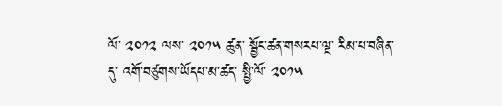ལོ་ ༢༠༡༢ ལས་ ༢༠༡༥ ཚུན་ སྦྱོང་ཚན་གསརཔ་ལྔ་ རིམ་པ་བཞིན་དུ་ འགོ་བཙུགས་ཡོདཔ་མ་ཚད་ སྤྱི་ལོ་ ༢༠༡༥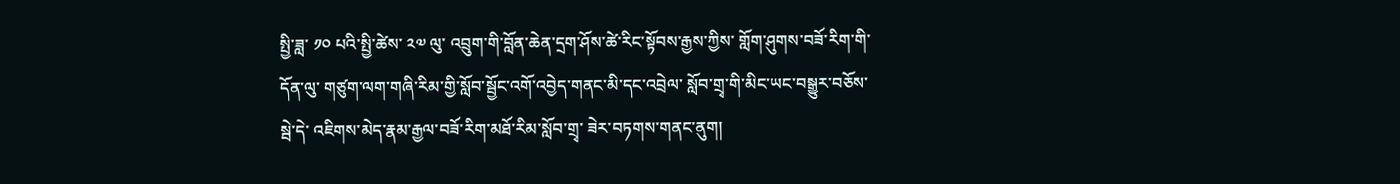སྤྱི་ཟླ་ ༡༠ པའི་སྤྱི་ཚེས་ ༢༧ ལུ་ འབྲུག་གི་བློན་ཆེན་དྲག་ཤོས་ཚེ་རིང་སྟོབས་རྒྱས་ཀྱིས་ གློག་ཤུགས་བཟོ་རིག་གི་དོན་ལུ་ གཙུག་ལག་གཞི་རིམ་གྱི་སློབ་སྦྱོང་འགོ་འབྱེད་གནང་མི་དང་འབྲེལ་ སློབ་གྲྭ་གི་མིང་ཡང་བསྒྱུར་བཅོས་སྦེ་དེ་ འཇིགས་མེད་རྣམ་རྒྱལ་བཟོ་རིག་མཐོ་རིམ་སློབ་གྲྭ་ ཟེར་བཏགས་གནང་ནུག།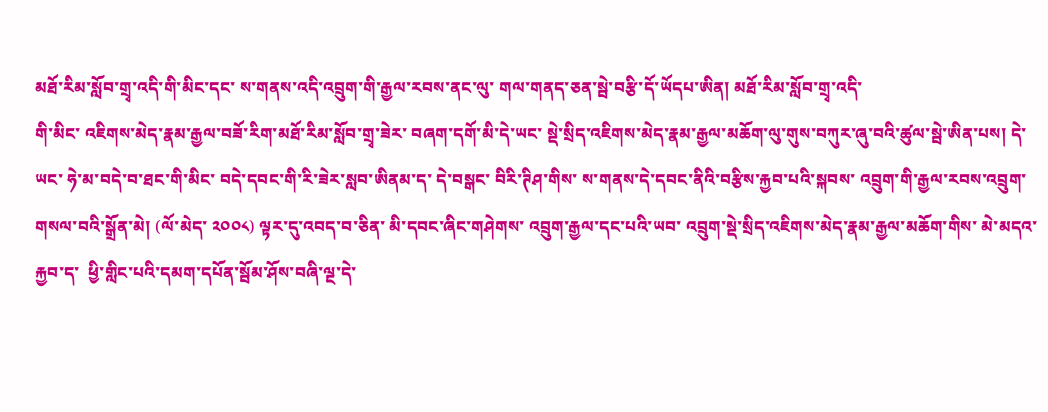མཐོ་རིམ་སློབ་གྲྭ་འདི་གི་མིང་དང་ ས་གནས་འདི་འབྲུག་གི་རྒྱལ་རབས་ནང་ལུ་ གལ་གནད་ཅན་སྦེ་བརྩི་དོ་ཡོདཔ་ཨིན། མཐོ་རིམ་སློབ་གྲྭ་འདི་
གི་མིང་ འཇིགས་མེད་རྣམ་རྒྱལ་བཟོ་རིག་མཐོ་རིམ་སློབ་གྲྭ་ཟེར་ བཞག་དགོ་མི་དེ་ཡང་ སྡེ་སྲིད་འཇིགས་མེད་རྣམ་རྒྱལ་མཆོག་ལུ་གུས་བཀུར་ཞུ་བའི་ཚུལ་སྦེ་ཨིན་པས། དེ་ཡང་ ཧེ་མ་བདེ་བ་ཐང་གི་མིང་ བདེ་དབང་གི་རི་ཟེར་སླབ་ཨིནམ་ད་ དེ་བསྒང་ བིརི་ཊིཤ་གིས་ ས་གནས་དེ་དབང་ནིའི་བརྩིས་རྐྱབ་པའི་སྐབས་ འབྲུག་གི་རྒྱལ་རབས་འབྲུག་གསལ་བའི་སྒྲོན་མེ། (ལོ་མེད་ ༢༠༠༨) ལྟར་དུ་འབད་བ་ཅིན་ མི་དབང་ཞིང་གཤེགས་ འབྲུག་རྒྱལ་དང་པའི་ཡབ་ འབྲུག་སྡེ་སྲིད་འཇིགས་མེད་རྣམ་རྒྱལ་མཆོག་གིས་ མེ་མདའ་རྐྱབ་ད་  ཕྱི་གླིང་པའི་དམག་དཔོན་སྦོམ་ཤོས་བཞི་ལྔ་དེ་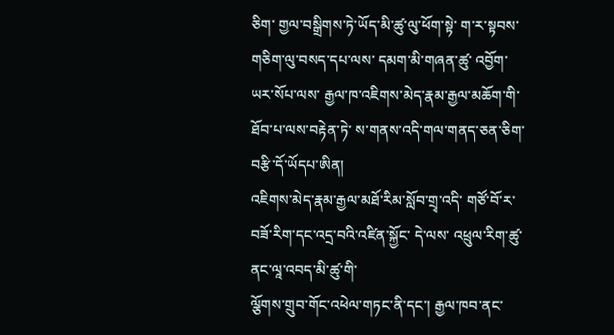ཅིག་ གྱལ་བསྒྲིགས་ཏེ་ཡོད་མི་ཚུ་ལུ་ཕོག་སྟེ་ ག་ར་སྟབས་གཅིག་ལུ་བསད་དཔ་ལས་ དམག་མི་གཞན་ཚུ་ འབྱོག་ཡར་སོཔ་ལས་ རྒྱལ་ཁ་འཇིགས་མེད་རྣམ་རྒྱལ་མཆོག་གི་ཐོབ་པ་ལས་བརྟེན་ཏེ་ ས་གནས་འདི་གལ་གནད་ཅན་ཅིག་བརྩི་དོ་ཡོདཔ་ཨིན།
འཇིགས་མེད་རྣམ་རྒྱལ་མཐོ་རིམ་སློབ་གྲྭ་འདི་ གཙོ་བོ་ར་ བཟོ་རིག་དང་འདྲ་བའི་འཛིན་སྐྱོང་ དེ་ལས་ འཕྲུལ་རིག་ཚུ་ནང་ལཱ་འབད་མི་ཚུ་གི་
ལྕོགས་གྲུབ་གོང་འཕེལ་གཏང་ནི་དང་། རྒྱལ་ཁབ་ནང་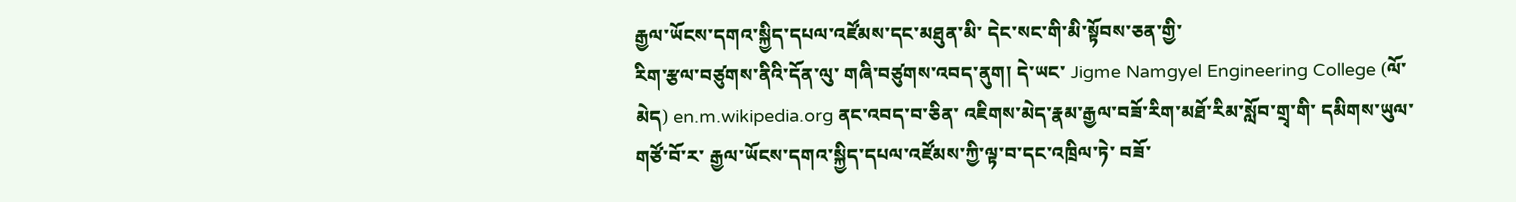རྒྱལ་ཡོངས་དགའ་སྐྱིད་དཔལ་འཛོམས་དང་མཐུན་མི་ དེང་སང་གི་མི་སྟོབས་ཅན་གྱི་
རིག་རྩལ་བཙུགས་ནིའི་དོན་ལུ་ གཞི་བཙུགས་འབད་ནུག། དེ་ཡང་ Jigme Namgyel Engineering College (ལོ་མེད) en.m.wikipedia.org ནང་འབད་བ་ཅིན་ འཇིགས་མེད་རྣམ་རྒྱལ་བཟོ་རིག་མཐོ་རིམ་སློབ་གྲྭ་གི་ དམིགས་ཡུལ་གཙོ་བོ་ར་ རྒྱལ་ཡོངས་དགའ་སྐྱིད་དཔལ་འཛོམས་ཀྱི་ལྟ་བ་དང་འཁྲིལ་ཏེ་ བཟོ་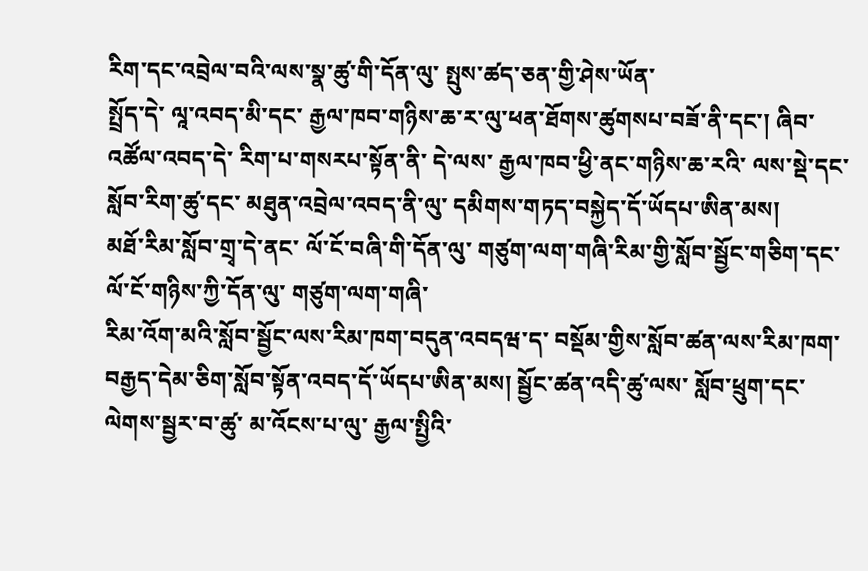རིག་དང་འབྲེལ་བའི་ལས་སྣ་ཚུ་གི་དོན་ལུ་ སྤུས་ཚད་ཅན་གྱི་ཤེས་ཡོན་
སྤྲོད་དེ་ ལཱ་འབད་མི་དང་ རྒྱལ་ཁབ་གཉིས་ཆ་ར་ལུ་ཕན་ཐོགས་ཚུགསཔ་བཟོ་ནི་དང་། ཞིབ་འཚོལ་འབད་དེ་ རིག་པ་གསརཔ་སྟོན་ནི་ དེ་ལས་ རྒྱལ་ཁབ་ཕྱི་ནང་གཉིས་ཆ་རའི་ ལས་སྡེ་དང་སློབ་རིག་ཚུ་དང་ མཐུན་འབྲེལ་འབད་ནི་ལུ་ དམིགས་གཏད་བསྐྱེད་དོ་ཡོདཔ་ཨིན་མས།
མཐོ་རིམ་སློབ་གྲྭ་དེ་ནང་ ལོ་ངོ་བཞི་གི་དོན་ལུ་ གཙུག་ལག་གཞི་རིམ་གྱི་སློབ་སྦྱོང་གཅིག་དང་ ལོ་ངོ་གཉིས་ཀྱི་དོན་ལུ་ གཙུག་ལག་གཞི་
རིམ་འོག་མའི་སློབ་སྦྱོང་ལས་རིམ་ཁག་བདུན་འབདཝ་ད་ བསྡོམ་གྱིས་སློབ་ཚན་ལས་རིམ་ཁག་བརྒྱད་དེམ་ཅིག་སློབ་སྟོན་འབད་དོ་ཡོདཔ་ཨིན་མས། སྦྱོང་ཚན་འདི་ཚུ་ལས་ སློབ་ཕྲུག་དང་ལེགས་སྦྱར་བ་ཚུ་ མ་འོངས་པ་ལུ་ རྒྱལ་སྤྱིའི་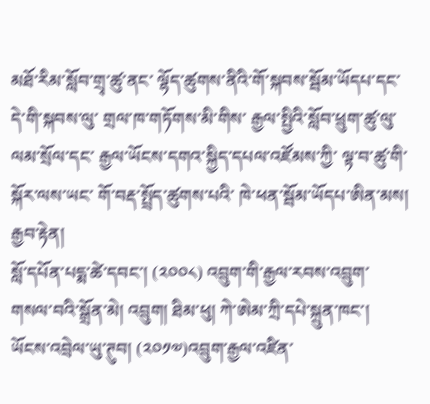མཐོ་རིམ་སློབ་གྲྭ་ཚུ་ནང་ ལྷོད་ཚུགས་ནིའི་གོ་སྐབས་སྦོམ་ཡོདཔ་དང་ དེ་གི་སྐབས་ལུ་ གྲལ་ཁ་གཏོགས་མི་གིས་ རྒྱལ་སྤྱིའི་སློབ་ཕྲུག་ཚུ་ལུ་ ལམ་སྲོལ་དང་ རྒྱལ་ཡོངས་དགའ་སྐྱིད་དཔལ་འཛོམས་ཀྱི་ ལྟ་བ་ཚུ་གི་སྐོར་ལས་ཡང་ གོ་བརྡ་སྤྲོད་ཚུགས་པའི་ ཁེ་ཕན་སྦོམ་ཡོདཔ་ཨིན་མས།
རྒྱབ་རྟེན།
སློ་དཔོན་པདྨ་ཚེ་དབང་། (༢༠༠༨) འབྲུག་གི་རྒྱལ་རབས་འབྲུག་གསལ་བའི་སྒྲོན་མེ། འབྲུག། ཐིམ་ཕུ། ཀེ་ཨེམ་ཀྲི་དཔེ་སྐྲུན་ཁང་།
ཡོངས་འབྲེལ་ཡུ་ཊུབ། (༢༠༡༧)འབྲུག་རྒྱལ་འཛིན་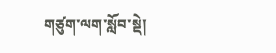གཙུག་ལག་སློབ་སྡེ།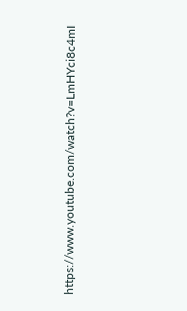https://www.youtube.com/watch?v=LmHYci8c4mI